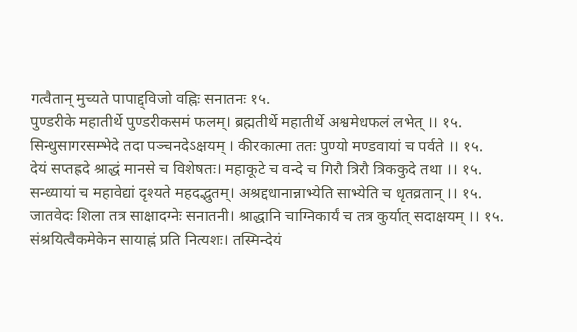गत्वैतान् मुच्यते पापाद्द्विजो वह्निः सनातनः १५.
पुण्डरीके महातीर्थे पुण्डरीकसमं फलम्। ब्रह्मतीर्थे महातीर्थे अश्वमेधफलं लभेत् ।। १५.
सिन्धुसागरसम्भेदे तदा पञ्चनदेऽक्षयम् । कीरकात्मा ततः पुण्यो मण्डवायां च पर्वते ।। १५.
देयं सप्तह्रदे श्राद्धं मानसे च विशेषतः। महाकूटे च वन्दे च गिरौ त्रिरौ त्रिककुदे तथा ।। १५.
सन्ध्यायां च महावेद्यां दृश्यते महदद्भुतम्। अश्रद्दधानान्नाभ्येति साभ्येति च धृतव्रतान् ।। १५.
जातवेदः शिला तत्र साक्षादग्नेः सनातनी। श्राद्धानि चाग्निकार्यं च तत्र कुर्यात् सदाक्षयम् ।। १५.
संश्रयित्वैकमेकेन सायाह्नं प्रति नित्यशः। तस्मिन्देयं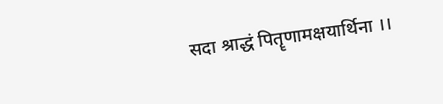सदा श्राद्धं पितॄणामक्षयार्थिना ।।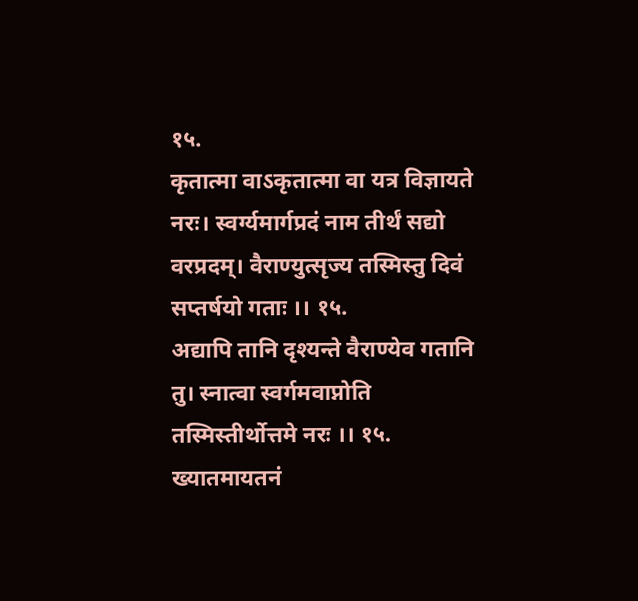१५.
कृतात्मा वाऽकृतात्मा वा यत्र विज्ञायते नरः। स्वर्ग्यमार्गप्रदं नाम तीर्थं सद्यो वरप्रदम्। वैराण्युत्सृज्य तस्मिस्तु दिवं सप्तर्षयो गताः ।। १५.
अद्यापि तानि दृश्यन्ते वैराण्येव गतानि तु। स्नात्वा स्वर्गमवाप्नोति तस्मिस्तीर्थोत्तमे नरः ।। १५.
ख्यातमायतनं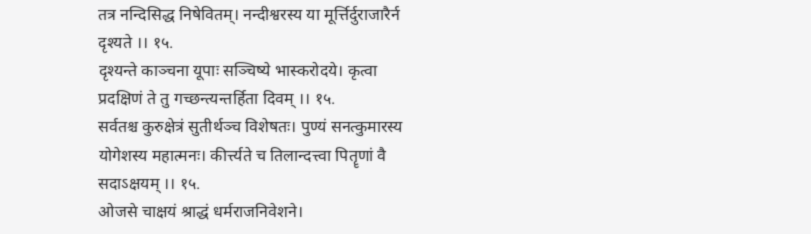तत्र नन्दिसिद्ध निषेवितम्। नन्दीश्वरस्य या मूर्त्तिर्दुराजारैर्न दृश्यते ।। १५.
दृश्यन्ते काञ्चना यूपाः सञ्चिष्ये भास्करोदये। कृत्वा प्रदक्षिणं ते तु गच्छन्त्यन्तर्हिता दिवम् ।। १५.
सर्वतश्च कुरुक्षेत्रं सुतीर्थञ्च विशेषतः। पुण्यं सनत्कुमारस्य योगेशस्य महात्मनः। कीर्त्त्यते च तिलान्दत्त्वा पितॄणां वै सदाऽक्षयम् ।। १५.
ओजसे चाक्षयं श्राद्धं धर्मराजनिवेशने।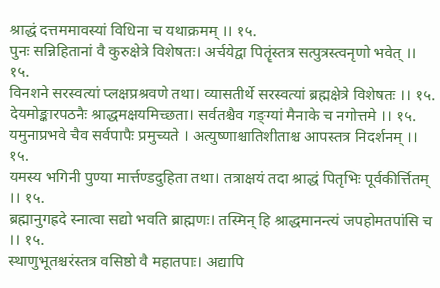श्राद्धं दत्तममावस्यां विधिना च यथाक्रमम् ।। १५.
पुनः सन्निहितानां वै कुरुक्षेत्रे विशेषतः। अर्चयेद्वा पितॄंस्तत्र सत्पुत्रस्त्वनृणो भवेत् ।। १५.
विनशने सरस्वत्यां प्लक्षप्रश्रवणे तथा। व्यासतीर्थे सरस्वत्यां ब्रह्मक्षेत्रे विशेषतः ।। १५.
देयमोङ्कारपठनैः श्राद्धमक्षयमिच्छता। सर्वतश्चैव गङ्ग्यां मैनाके च नगोत्तमे ।। १५.
यमुनाप्रभवे चैव सर्वपापैः प्रमुच्यते । अत्युष्णाश्चातिशीताश्च आपस्तत्र निदर्शनम् ।। १५.
यमस्य भगिनी पुण्या मार्त्तण्डदुहिता तथा। तत्राक्षयं तदा श्राद्धं पितृभिः पूर्वकीर्त्तितम् ।। १५.
ब्रह्मानुगह्रदे स्नात्वा सद्यो भवति ब्राह्मणः। तस्मिन् हि श्राद्धमानन्त्यं जपहोमतपांसि च ।। १५.
स्थाणुभूतश्चरंस्तत्र वसिष्ठो वै महातपाः। अद्यापि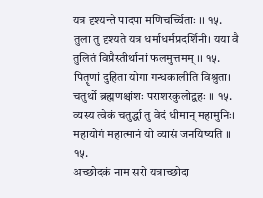यत्र दृश्यन्ते पादपा मणिचर्च्चिताः ।। १५.
तुला तु दृश्यते यत्र धर्माधर्मप्रदर्शिनी। यया वै तुलितं विप्रैस्तीर्थानां फलमुत्तमम् ।। १५.
पितॄणां दुहिता योगा गन्धकालीति विश्रुता। चतुर्थो ब्रह्मणश्चांशः पराशरकुलोद्वहः ।। १५.
व्यस्य त्वेकं चतुर्द्धा तु वेदं धीमान् महामुनिः। महायोगं महात्मानं यो व्यासं जनयिष्यति ।। १५.
अच्छोदकं नाम सरो यत्राच्छोदा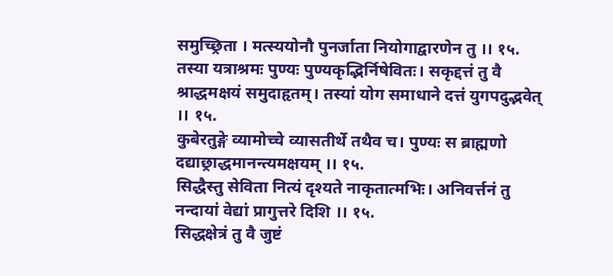समुच्छ्रिता । मत्स्ययोनौ पुनर्जाता नियोगाद्वारणेन तु ।। १५.
तस्या यत्राश्रमः पुण्यः पुण्यकृद्भिर्निषेवितः। सकृद्दत्तं तु वै श्राद्धमक्षयं समुदाहृतम्। तस्यां योग समाधाने दत्तं युगपदुद्भवेत् ।। १५.
कुबेरतुङ्गे व्यामोच्चे व्यासतीर्थे तथैव च। पुण्यः स ब्राह्मणो दद्याछ्राद्धमानन्त्यमक्षयम् ।। १५.
सिद्धैस्तु सेविता नित्यं दृश्यते नाकृतात्मभिः। अनिवर्त्तनं तु नन्दायां वेद्यां प्रागुत्तरे दिशि ।। १५.
सिद्धक्षेत्रं तु वै जुष्टं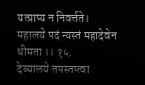यत्प्राप्य न निवर्त्तते। महालये पदं न्यस्तं महादेवेन धीमता ।। १५.
देव्यालये तपस्तप्त्वा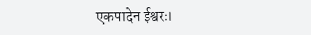एकपादेन ईश्वरः।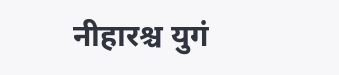नीहारश्च युगं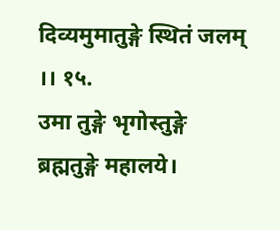दिव्यमुमातुङ्गे स्थितं जलम् ।। १५.
उमा तुङ्गे भृगोस्तुङ्गे ब्रह्मतुङ्गे महालये।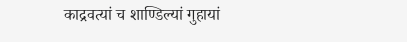काद्रवत्यां च शाण्डिल्यां गुहायां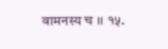वामनस्य च ।। १५.